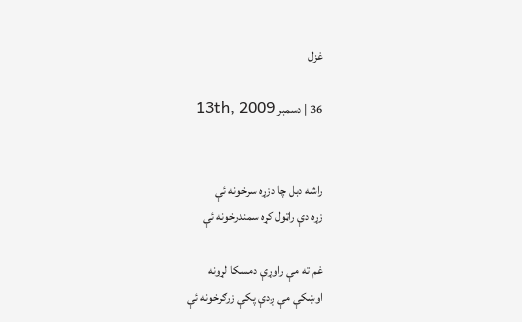غزل

36 | دسمبر 13th, 2009


راشه دبل چا دزړه سرخونه ئې
زړه دې راټول کړه سمندرخونه ئې

غم ته مې راوړې دمسکا لړونه
اوښکې مې ږدې پکې زرګرخونه ئې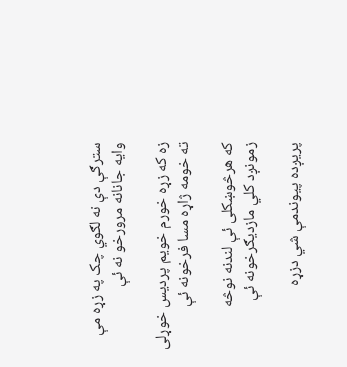سترګې دې نه لګوي چک په زړه مې
وایه جانانه مرورخو نه ئې

زه که زړه خورم خویم پردیس خوړلی
ته خومه ژاړه مسا فرخونه ئې

که هرڅوښکلی ئې لندنه نوڅه
زمونږد کلي مازدیګرخونه ئې

پریږده پیوندمې شي دزړه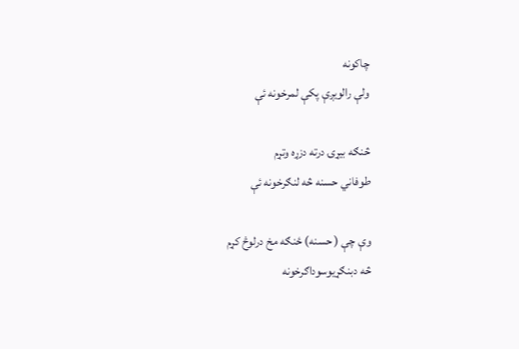چاکونه
ولې رالویږې پکې لمرخونه ئې

څنګه بیړۍ درته دزړه وتړم
طوفاني حسنه څه لنګرخونه ئې

وې چې ( حسنه) ځنګه مخ درلوڅ کړم
څه دبنګړیوسوداګرخونه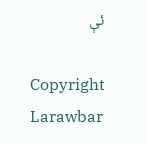ئې

Copyright Larawbar